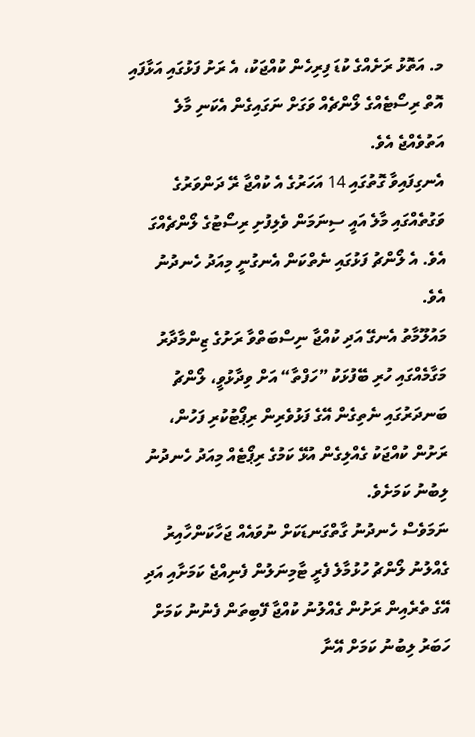މ. އަތޮޅު ރަށެއްގެ ކުޑަ ފިރިހެން ކުއްޖަކު، އެ ރަށު ފަޅުގައި އަޅާފައި އޮތް ރިސޯޓެއްގެ ލޯންޗެއް ވަގަށް ނަގައިގެން އެކަނި މާލެ އަތުވެއްޖެ އެވެ.
އެނގިފައިވާ ގޮތުގައި 14 އަހަރުގެ އެ ކުއްޖާ ރޭ ދަންވަރުގެ ވަގުތެއްގައި މާލެ އައީ ސިނަމަން ވެލިފުށި ރިސޯޓުގެ ލޯންޗެއްގަ އެވެ. އެ ލޯންޗު ފަޅުގައި ނެތްކަން އެނގުނީ މިއަދު ހެނދުނު އެވެ.
މައުލޫމާތު އެނގޭ އަދި ކުއްޖާ ނިސްބަތްވާ ރަށުގެ ޒިންމާދާރު މަގާމެއްގައި ހުރި ބޭފުޅަކު ”ހަފްތާ“ އަށް ވިދާޅުވީ، ލޯންޗު ބަނދަރުގައި ނެތިގެން އޭގެ ފަޅުވެރިން ރިޕޯޓުކުރި ފަހުން، ރަށުން ކުއްޖަކު ގެއްލިގެން އުޅޭ ކަމުގެ ރިޕޯޓެއް މިއަދު ހެނދުނު ލިބުނު ކަމަށެވެ.
ނަމަވެސް ހެނދުނު ގާތްގަނޑަކަށް ނުވައެއް ޖަހާކަންހާއިރު ގެއްލުނު ލޯންޗު ހުޅުމާލެ ފެރީ ޓާމިނަލުން ފެނިއްޖެ ކަމަށާއި އަދި އޭގެ ތެރެއިން ރަށުން ގެއްލުނު ކުއްޖާ ފޭބިތަން ފެނުނު ކަމަށް ހަބަރު ލިބުނު ކަމަށް އޭނާ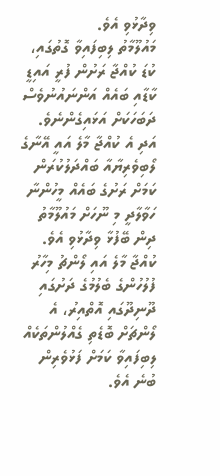ވިދާޅުވި އެވެ.
މައުލޫމާތު ލިބިފައިވާ ގޮތުގައި، ކުޑަ ކުއްޖާ ރަށުން ފުރީ އައިޑީ ކާޑާއި ބައެއް އަންނައުނުވެސް ދަބަހަކަށް އަޅައިގެންނެވެ. އަދި އެ ކުއްޖާ މާލެ އައީ އޭނާގެ ލޯބިވެރިޔާއާ ބައްދަލުކުރަން ކަމަށް ރަށުގެ ބައެއް މީހުންނާ ހަވާލާދީ މި ނޫހަށް މައުލޫމާތު ދިން ބޭފުޅާ ވިދާޅުވި އެވެ.
ކުއްޖާ މާލެ އައި ލޯންޗު މިހާރު ފުލުހުންގެ ބެލުމުގެ ދަށުގައި ދޫނިދޫގައި އޮތްއިރު، އެ ލޯންޗަށް ބޮޑެތި ގެއްލުންތަކެއް ލިބިފައިވާ ކަމަށް ފަޅުވެރިން ބުނެ އެވެ.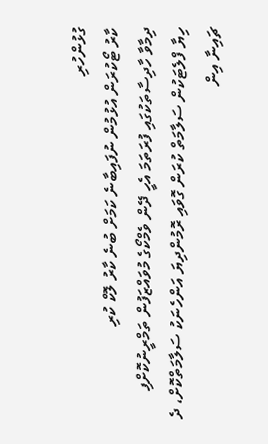ގުޅުންހުރި
ކާރު ޓޯކުރަން އުޅުމުން ނުފައިބާނެ ކަމަށް ބުނެ ކާރު ލޮކް ކުރި
ދިމާވާ ހާދިސާތަކުގައި ފުރަތަމަ އެހީ ދޭން ވެމްކޯގެ މުވައްޒަފުން ތަމްރީނުކޮށްފި
ހިޔާ ފްލެޓަކުން ސަލާމަތް ކުރަން ގޮވައި ރޮމުންދިޔަ އަންހެނަކު ސަލާމަތްކޮށް، ދެ
ޗައިނާ އިން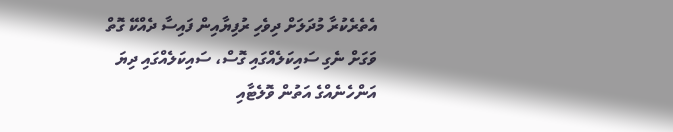އެތެރެކުރާ މުދަލަށް ދިވެހި ރުފިޔާއިން ފައިސާ ދެއްކޭ ގޮތް
ވަގަށް ނެގި ސައިކަލެއްގައި ގޮސް، ސައިކަލެއްގައި ދިޔަ އަންހެނެއްގެ އަތުން ވޮލެޓާއި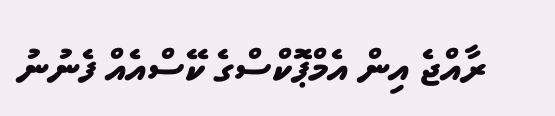ރާއްޖެ އިން އެމްޕޮކްސްގެ ކޭސްއެއް ފެނުނު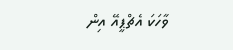ވާހަކަ އެޗްޕީއޭ އިން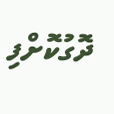ދޮގުކޮށްފި